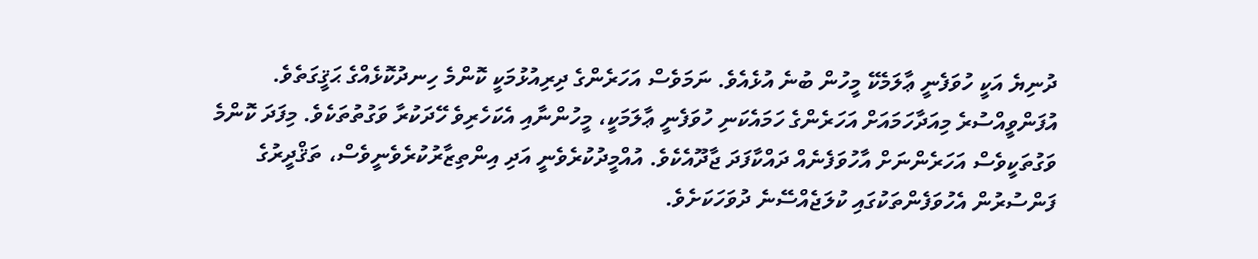ދުނިޔެ އަކީ ހުވަފެނީ ޢާލަމެކޭ މީހުން ބުނެ އުޅެއެވެ. ނަމަވެސް އަހަރެންގެ ދިރިއުޅުމަކީ ކޮންމެ ހިނދުކޮޅެއްގެ ޙަޤީގަތެވެ. އުފަންވީއްސުރެ މިއަދާހަމައަށް އަހަރެންގެ ހަމައެކަނި ހުވަފެނީ ޢާލަމަކީ، މީހުންނާއި އެކަހެރިވެ ހޭދަކުރާ ވަގުތުތަކެވެ. މިފަދަ ކޮންމެ ވަގުތަކީވެސް އަހަރެންނަށް އާހުވަފެނެއް ދައްކާފަދަ ޖާދޫއެކެވެ. އުއްމީދުކުރެވެނީ އަދި އިންތިޒާރުކުރެވެނީވެސް، ތަޤްދީރުގެ ފަންސުރުން އެހުވަފެންތަކުގައި ކުލަޖެއްސޭނެ ދުވަހަކަށެވެ.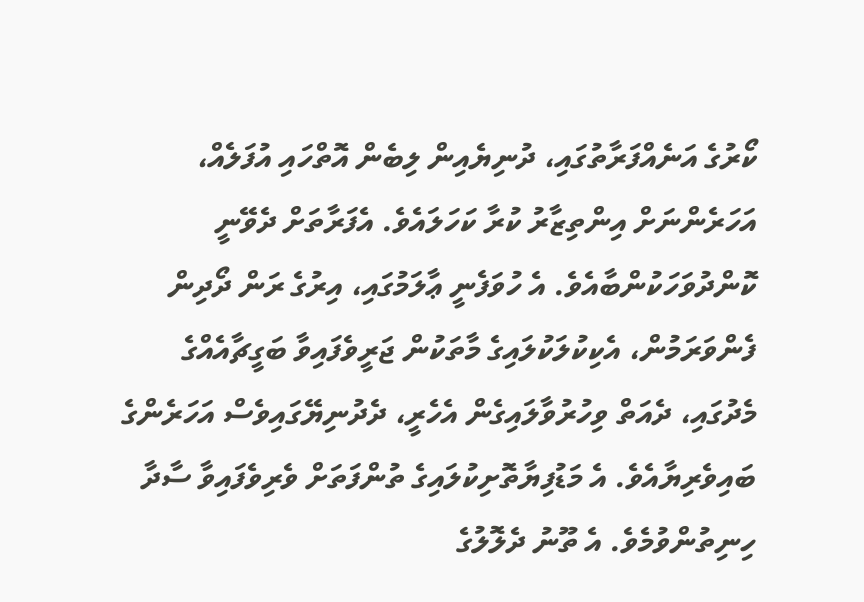ކޯރުގެ އަނެއްފަރާތުގައި، ދުނިޔެއިން ލިބެން އޮތްހައި އުފަލެއް، އަހަރެންނަށް އިންތިޒާރު ކުރާ ކަހަލައެވެ. އެފަރާތަށް ދެވޭނީ ކޮންދުވަހަކުންބާއެވެ. އެ ހުވަފެނީ ޢާލަމުގައި، އިރުގެ ރަން ދޯދިން ފެންވަރަމުން، އެކިކުލަކުލައިގެ މާތަކުން ޖަރީވެފައިވާ ބަގީޗާއެއްގެ މެދުގައި، ދެއަތް ވިހުރުވާލައިގެން އެހެރީ، ދެދުނިޔޭގައިވެސް އަހަރެންގެ ބައިވެރިޔާއެވެ. އެ މަޑުފިޔާތޮށިކުލައިގެ ތުންފަތަށް ވެރިވެފައިވާ ސާދާ ހިނިތުންވުމެވެ. އެ ތޫނު ދެލޮލުގެ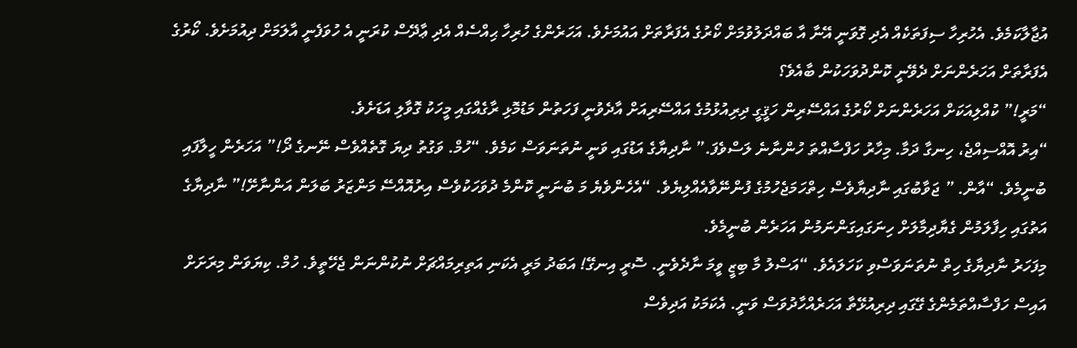އުޖާލާކަމެވެ. އެހުރިހާ ސިފަތަކެއް އެދި ގޮވަނީ އޭނާ އާ ބައްދަލުވުމަށް ކޯރުގެ އެފަރާތަށް އައުމަށެވެ. އަހަރެންގެ ހުރިހާ ޙިއްސެއް އެދި ޢާދޭސް ކުރަނީ އެ ހުވަފެނީ އާލަމަށް ދިއުމަށެވެ. ކޯރުގެ އެފަރާތަށް އަހަރެންނަށް ދެވޭނީ ކޮންދުވަހަކުން ބާއެވެ؟
“މަރީ!” ކުއްލިއަކަށް އަހަރެންނަށް ކޯރުގެ އައްސޭރިން ހަޤީގީ ދިރިއުޅުމުގެ އައްސޭރިއަށް އާދެވުނީ ފަހަތުން މަޑުމޮޅި ރާގެއްގައި މީހަކު ގޮވާލި އަޑަށެވެ.
“އިރު އޮއްސިއްޖެ، ހިނގާ ދަމާ. މިހާރު ހަފްސާއްތަ ހުންނާނެ ލަސްވެފަ.” ނާދިޔާގެ އަޑުގައި ވަނީ ނުތަނަވަސް ކަމެވެ. “ހުމް. ވަގުތު ދިޔަ ގޮތެއްވެސް ނޭނގެ ދޯ!” އަހަރެން ހީލާފައި ބުނީމެވެ. “އާން. ” ޖަވާބުގައި ނާދިޔާވެސް ހިތްހަމަޖެހުމުގެ ފުންނޭވާއެއްލިޔެވެ. “އެހެންވެޔެ މަ ބުނަނީ ކޮންމެ ދުވަހަކުވެސް އިރުއޮއްސޭ މަންޒަރު ބަލަން އަންނާށޭ!” ނާދިޔާގެ އަތުގައި ހިފާލަމުން ގެޔާދިމާލަށް ހިނަގައިގަންނަމުން އަހަރެން ބުނީމެވެ.
މިފަހަރު ނާދިޔާގެ ހިތް ނުތަނަވަސްވި ކަހަލައެވެ. “އަސްލު މާ ބިޒީ ވީމަ ނާދެވެނީ. ސޮރީ އިނގޭ! އަބަދު މަރީ އެކަނި އަތިރިމައްޗަށް ނުކުންނަން ޖެހޭތީވެ. ހުމް. ކިޔަވަން މިރަށަށް އައިސް ހަފްސާއްތަމެންގެ ގޭގައި ދިރިއުޅޭތާ އަހަރެއްހާދުވަސް ވަނީ. އެކަމަކު އަދިވެސް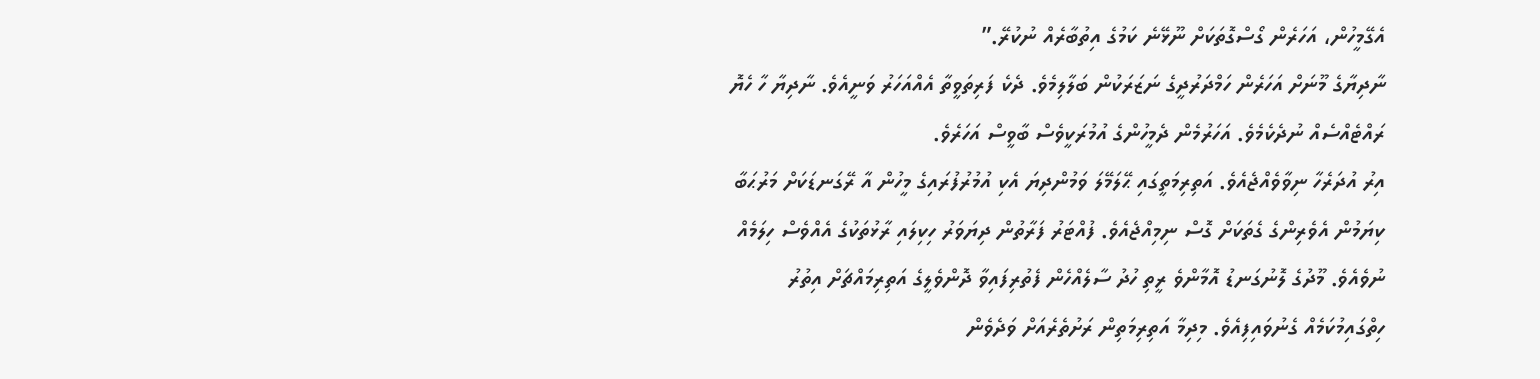އެގޭމީހުން، އަހަރެން ގޯސްގޮތަކަށް ނޫޅޭނެ ކަމުގެ އިތުބާރެއް ނުކުރޭ.”
ނާދިޔާގެ މޫނަށް އަހަރެން ހަމްދަރުދީގެ ނަޒަރަކުން ބަލާލިމެވެ. ދެކެ ފަރިތަވީތާ އެއްއަހަރު ވަނީއެވެ. ނާދިޔާ ހާ ހެޔޮ ރައްޓެއްސެއް ނުދެކެމެވެ. އަހަރުމެން ދެމީހުންގެ އުމުރަކީވެސް ބާވީސް އަހަރެވެ.
އިރު އުދަރެހާ ނިވާވެއްޖެއެވެ. އަތިރިމަތީގައި ޙޭލަމޭލަ ވަމުންދިޔަ އެކި އުމުރުފުރައިގެ މީހުން އާ ރޭގަނޑަކަށް މަރުޙަބާ ކިޔަމުން އެވެރިންގެ ގެތަކަށް ގޮސް ނިމިއްޖެއެވެ. ފުއްޓަރު ފަރާތުން ދިޔަވަރު ހިކިލައި ރާޅުތަކުގެ އެއްވެސް ހިލަމެއް ނުވެއެވެ. މޫދުގެ ލޮނުގަނޑު އޮމާންވެ ރީތި ހުދު ސާލެއްހެން ފެތުރިފައިވާ ދޮންވެލީގެ އަތިރިމައްޗަށް އިތުރު ހިތްގައިމުކަމެއް ގެނުވައިފިއެވެ. މިދިމާ އަތިރިމަތިން ރަށުތެރެއަށް ވަދެވެން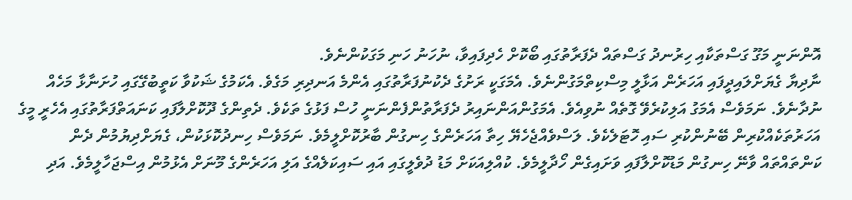އޮންނަނީ މަގޫ ގަސްތަކާއި ހިރުނދު ގަސްތައް ދެފަރާތުގައި ބޯކޮށް ހެދިފައިވާ، ނުހަނު ހަނި މަގަކުންނެވެ.
ނާދިޔާ ގެޔަށްލައިދީފައި އަހަރެން އަޅާލީ މިސްކިތްމަގުންނެވެ. އެމަގަކީ ރަށުގެ ދެކުނުފަރާތުގައި އެންމެ އަނދިރި މަގެވެ. އެކަމުގެ ޝަކުވާ ކަތީބުގޭގައި ހުށަނާޅާ މަހެއް ނުދާނެވެ. ނަމަވެސް އެމަގު އަލިކުރެވޭ ގޮތެއް ނުވިއެވެ. އެމަގުންއަންނައިރު ދެފަރާތުންފެންނަނީ ހުސް ފަޅުގެ ތަކެވެ. ދެތިންގެ ދޫކޮށްލާފައި ކަނައަތްފަރާތުގައި އެހެރީ މީގެ އަހަރުތަކެއްކުރިން ބޭނުންކުރި ސައި ހޮޓަލެކެވެ. ލަސްވެއްޖެހެޔޭ ހިތާ އަހަރެންގެ ހިނގުން ބާރުކޮށްލީމެވެ. ނަމަވެސް ހިނދުކޮޅަކުން، ގެޔަށްދިޔުމުން ދެން ކަންތައްތައް ވާނޭ ހިނގުން މަޑުކޮށްލާފައި ވަށައިގެން ހޯދާލީމެވެ. ކުއްލިއަކަށް މަޑު ދުވެލީގައި އައި ސައިކަލެއްގެ އަލި އަހަރެންގެ މޫނަށް އެޅުމުން އިސްޖަހާލީމެވެ. އަދި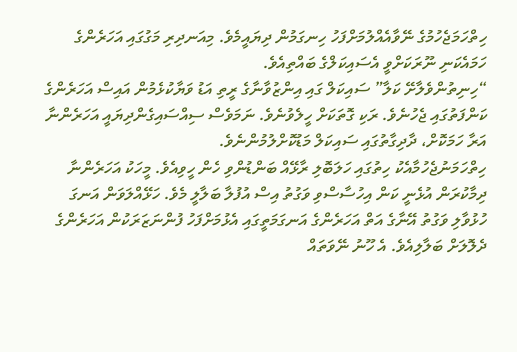ހިތްހަމަޖެހުމުގެ ނޭވާއެއްލުމަށްފަހު ހިނގަމުން ދިޔައީމެވެ. މިއަނދިރި މަގުގައި އަހަރެންގެ ހަމައެކަނި ނޫރަކަށްވީ އެސައިކަލްގެ ބައްތިއެވެ.
“ހިނިތުންވެލާށޭ ކަލާ” ސައިކަލް ގައި އިންޒުވާނާގެ ރީތި އަޑު ވަޔާކުޅެމުން އައިސް އަހަރެންގެ ކަންފަތުގައި ޖެހުނެވެ. ރަކި ގޮތަކަށް ހީލެވުނެވެ. ނަމަވެސް ސިއްސައިގެންދިޔައީ އަހަރެންނާ އަރާ ހަމަކޮށް، ދާދިގާތުގައި ސައިކަލް މަޑުކޮށްލުމުންނެވެ.
ހިތްހަމަނުޖެހުމާއެކު ހިތުގައި ހަލަބޮލި ރާޅޭއް ބަންޑުންވި ހެން ހީވިއެވެ. މީހަކު އަހަރެންނާ ދިމާކުރަން އުޅެނީ ކަން އިހުސާސްވި ވަގުތު އިސް އުފުލާ ބަލާލީ މެވެ. ހަޅޭއްލަވަން އަނގަ ހުޅުވާލި ވަގުތު އޭނާގެ އަތް އަހަރެންގެ އަނގަމަތީގައި އެޅުމަށްފަހު ފުންނަޒަރަކުން އަހަރެންގެ ދެލޮލަށް ބަލާލިއެވެ. އެ ހޫނު ނޭވަތައް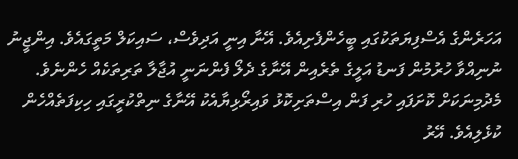އަހަރެންގެ އެސްފިޔަތަކުގައި ބީހެންފެށިއެވެ. އޭނާ އިނީ އަދިވެސް، ސައިކަލް މަތީގައެވެ. އިންޖީނު ނުނިއްވާ ހުރުމުން ފަނޑު އަލީގެ ތެރެއިން އޭނާގެ ދެލޯ ފެންނަނީ އުޖާލާ ތަރިތަކެއް ހެންނެވެ. މެދުމިނަކަށް ކޮށަފައި ހުރި ފަން އިސްތަށިކޮޅު ވައިރޯޅިޔާއެކު އޭނާގެ ނިތްކުރީގައި ހިކިފަތެއްހެން ކުޅެލިއެވެ. އޭރު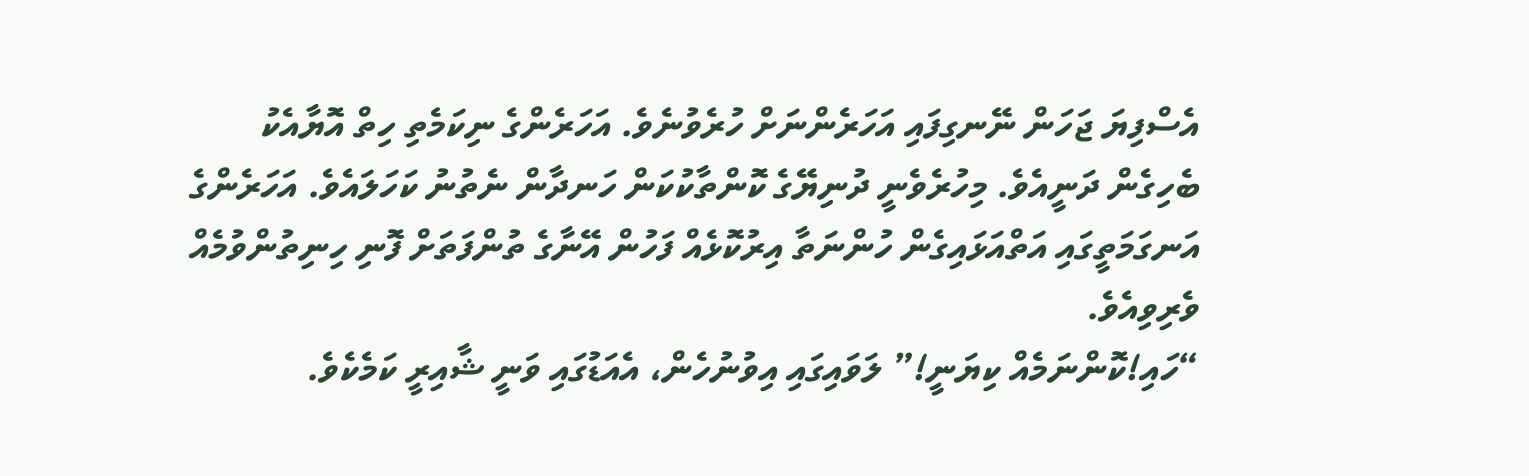އެސްފިޔަ ޖަހަން ނޭނގިފައި އަހަރެންނަށް ހުރެވުނެވެ. އަހަރެންގެ ނިކަމެތި ހިތް އޮޔާއެކު ބެހިގެން ދަނީއެވެ. މިހުރެވެނީ ދުނިޔޭގެ ކޮންތާކުކަން ހަނދާން ނެތުނު ކަހަލައެވެ. އަހަރެންގެ އަނގަމަތީގައި އަތްއަޅައިގެން ހުންނަތާ އިރުކޮޅެއް ފަހުން އޭނާގެ ތުންފަތަށް ފޮނި ހިނިތުންވުމެއް ވެރިވިއެވެ.
“ހައި!ކޮންނަމެއް ކިޔަނީ!” ލަވައިގައި އިވުނުހެން، އެއަޑުގައި ވަނީ ޝާއިރީ ކަމެކެވެ.